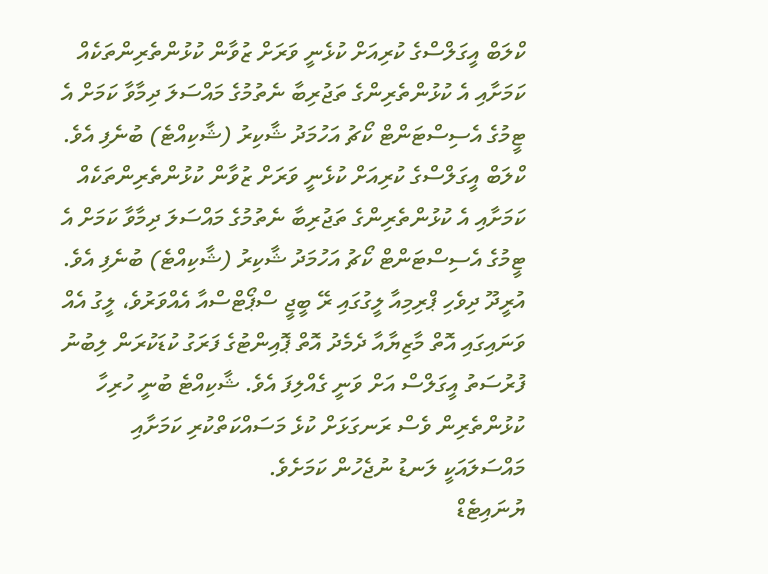ކްލަބް އީގަލްސްގެ ކުރިއަށް ކުޅެނީ ވަރަށް ޒުވާން ކުޅުންތެރިންތަކެއް ކަމަށާއި އެ ކުޅުންތެރިންގެ ތަޖުރިބާ ނެތުމުގެ މައްސަލަ ދިމާވާ ކަމަށް އެ ޓީމުގެ އެސިސްޓަންޓް ކޯޗު އަހުމަދު ޝާކިރު (ޝާކިއްޓެ) ބުނެފި އެވެ.
ކްލަބް އީގަލްސްގެ ކުރިއަށް ކުޅެނީ ވަރަށް ޒުވާން ކުޅުންތެރިންތަކެއް ކަމަށާއި އެ ކުޅުންތެރިންގެ ތަޖުރިބާ ނެތުމުގެ މައްސަލަ ދިމާވާ ކަމަށް އެ ޓީމުގެ އެސިސްޓަންޓް ކޯޗު އަހުމަދު ޝާކިރު (ޝާކިއްޓެ) ބުނެފި އެވެ.
އުރީދޫ ދިވެހި ޕްރިމިއާ ލީގުގައި ރޭ ބީޖީ ސްޕޯޓްސްއާ އެއްވަރުވެ، ލީގު އެއް ވަނައިގައި އޮތް މާޒިޔާއާ ދެމެދު އޮތް ޕޮއިންޓުގެ ފަރަގު ކުޑަކުރަން ލިބުނު ފުރުސަތު އީގަލްސް އަށް ވަނީ ގެއްލިފަ އެވެ. ޝާކިއްޓެ ބުނީ ހުރިހާ ކުޅުންތެރިން ވެސް ރަނގަޅަށް ކުޅެ މަސައްކަތްކުރި ކަމަށާއި މައްސަލައަކީ ލަނޑު ނުޖެހުން ކަމަށެވެ.
ޔުނައިޓެޑް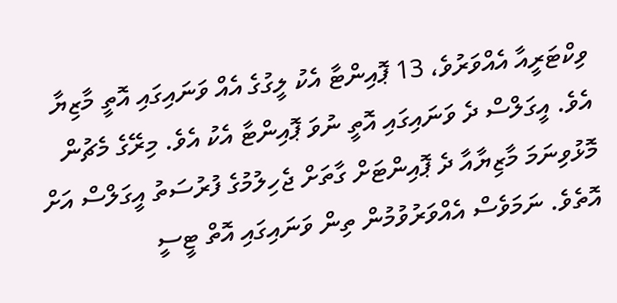ވިކްޓަރީއާ އެއްވަރުވެ، 13 ޕޮއިންޓާ އެކު ލީގުގެ އެއް ވަނައިގައި އޮތީ މާޒިޔާ އެވެ. އީގަލްސް ދެ ވަނައިގައި އޮތީ ނުވަ ޕޮއިންޓާ އެކު އެވެ. މިރޭގެ މެޗުން މޮޅުވިނަމަ މާޒިޔާއާ ދެ ޕޮއިންޓަށް ގާތަށް ޖެހިލުމުގެ ފުރުސަތު އީގަލްސް އަށް އޮތެވެ. ނަމަވެސް އެއްވަރުވުމުން ތިން ވަނައިގައި އޮތް ޓީސީ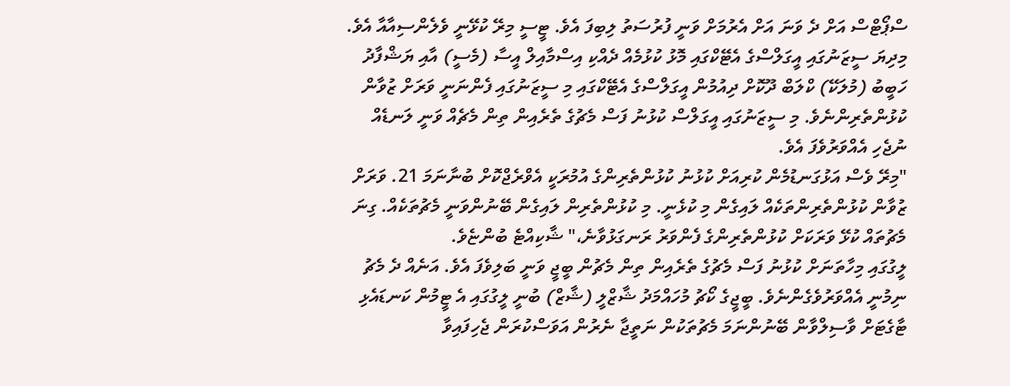ސްޕޯޓްސް އަށް ދެ ވަނަ އަށް އެރުމަށް ވަނީ ފުރުސަތު ލިބިފަ އެވެ. ޓީސީ މިރޭ ކުޅޭނީ ވެލެންސިއާއާ އެވެ.
މިދިޔަ ސީޒަނުގައި އީގަލްސްގެ އެޓޭކްގައި މޮޅު ކުޅުމެއް ދެއްކި އިސްމާއިލް އީސާ (މެސީ) އާއި ޔަޝްފާދު ހަބީބު (މުލަކޭ) ކްލަބް ދޫކޮށް ދިއުމުން އީގަލްސްގެ އެޓޭކްގައި މި ސީޒަނުގައި ފެންނަނީ ވަރަށް ޒުވާން ކުޅުންތެރިންނެވެ. މި ސީޒަނުގައި އީގަލްސް ކުޅުނު ފަސް މެޗުގެ ތެރެއިން ތިން މެޗެއް ވަނީ ލަނޑެއް ނުޖެހި އެއްވަރުވެފަ އެވެ.
"މިރޭ ވެސް އަޅުގަނޑުމެން ކުރިއަށް ކުޅުނު ކުޅުންތެރިންގެ އުމުރަކީ އެވްރެޖްކޮށް ބުނާނަމަ 21. ވަރަށް ޒުވާން ކުޅުންތެރިންތަކެއް ލައިގެން މި ކުޅެނީ. މި ކުޅުންތެރިން ލައިގެން ބޭނުންވަނީ މެޗުތަކެއް. ގިނަ މެޗުތައް ކުޅޭ ވަރަކަށް ކުޅުންތެރިންގެ ފެންވަރު ރަނގަޅުވާނެ،" ޝާކިއްޓެ ބުންޏެވެ.
ލީގުގައި މިހާތަނަށް ކުޅުނު ފަސް މެޗުގެ ތެރެއިން ތިން މެޗުން ބީޖީ ވަނީ ބަލިވެފަ އެވެ. އަނެއް ދެ މެޗު ނިމުނީ އެއްވަރުވެގެންނެވެ. ބީޖީގެ ކޯޗު މުހައްމަދު ޝާޒްލީ (ޝާޒް) ބުނީ ލީގުގައި އެ ޓީމުން ކަނޑައެޅި ޓާގެޓަށް ވާސިލްވާން ބޭނުންނަމަ މެޗުތަކުން ނަތީޖާ ނެރުން އަވަސްކުރަން ޖެހިފައިވާ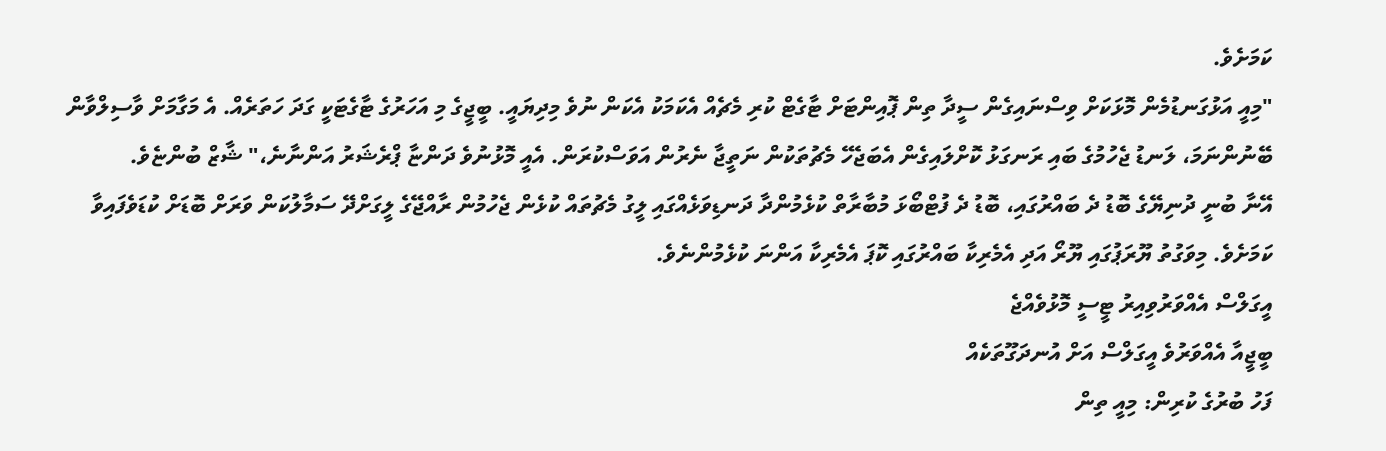ކަމަށެވެ.
"މިއީ އަޅުގަނޑުމެން މޮޅަކަށް ވިސްނައިގެން ސީދާ ތިން ޕޮއިންޓަށް ޓާގެޓް ކުރި މެޗެއް އެކަމަކު އެކަން ނުވެ މިދިޔައީ. ބީޖީގެ މި އަހަރުގެ ޓާގެޓަކީ ގަދަ ހަތަރެއް. އެ މަގާމަށް ވާސިލްވާން ބޭނުންނަމަ، ލަނޑު ޖެހުމުގެ ބައި ރަނގަޅު ކޮށްލައިގެން އެބަޖެހޭ މެޗުތަކުން ނަތީޖާ ނެރުން އަވަސްކުރަން. އެއީ މޮޅުނުވެ ދަންޏާ ޕްރެޝަރު އަންނާނެ،" ޝާޒް ބުންޏެވެ.
އޭނާ ބުނީ ދުނިޔޭގެ ބޮޑު ދެ ބައްރުގައި، ބޮޑު ދެ ފުޓްބޯޅަ މުބާރާތް ކުޅެމުންދާ ދަނޑިވަޅެއްގައި ލީގު މެޗުތައް ކުޅެން ޖެހުމުން ރާއްޖޭގެ ލީގަށްދޭ ސަމާލުކަން ވަރަށް ބޮޑަށް ކުޑަވެފައިވާ ކަމަށެވެ. މިވަގުތު ޔޫރަޕުގައި ޔޫރޯ އަދި އެމެރިކާ ބައްރުގައި ކޮޕަ އެމެރިކާ އަންނަ ކުޅެމުންނެވެ.
އީގަލްސް އެއްވަރުވިއިރު ޓީސީ މޮޅުވެއްޖެ
ބީޖީއާ އެއްވަރުވެ އީގަލްސް އަށް އުނދަގޫތަކެއް
ފަހު ބުރުގެ ކުރިން: މިއީ ތިން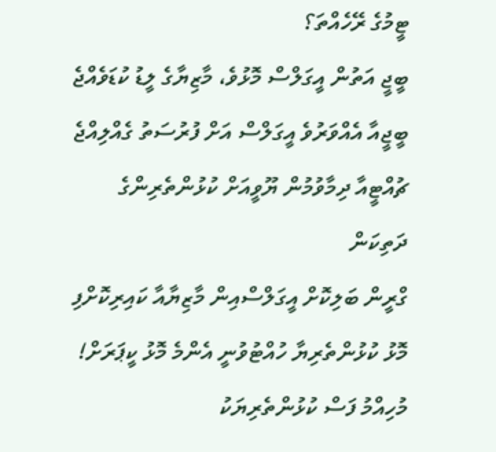ޓީމުގެ ރޭހެއްތަ؟
ބީޖީ އަތުން އީގަލްސް މޮޅުވެ، މާޒިޔާގެ ލީޑު ކުޑަވެއްޖެ
ބީޖީއާ އެއްވަރުވެ އީގަލްސް އަށް ފުރުސަތު ގެއްލިއްޖެ
ޗުއްޓީއާ ދިމާވުމުން ޔޫވީއަށް ކުޅުންތެރިންގެ ދަތިކަން
ގްރީން ބަލިކޮށް އީގަލްސްއިން މާޒިޔާއާ ކައިރިކޮށްފި
މޮޅު ކުޅުންތެރިޔާ ހުއްޓުވުނީ އެންމެ މޮޅު ކީޕަރަށް!
މުހިއްމު ފަސް ކުޅުންތެރިޔަކު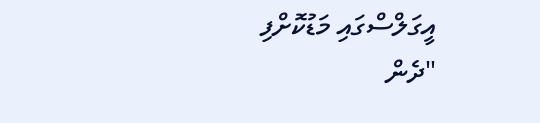އީގަލްސްގައި މަޑުކޮށްފި
"ދެން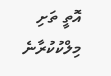އޮތީ ތަށި މިލްކުކުރާނެ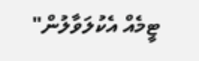ޓީމެއް އެކުލަވާލުން"